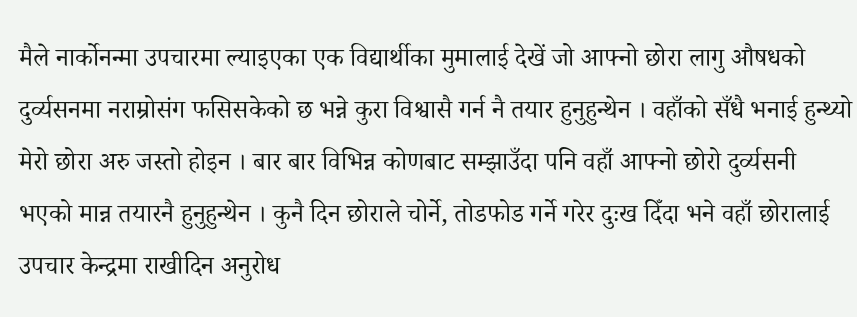मैले नार्कोनन्मा उपचारमा ल्याइएका एक विद्यार्थीका मुमालाई देखें जो आफ्नो छोरा लागु औषधको दुर्व्यसनमा नराम्रोसंग फसिसकेको छ भन्ने कुरा विश्वासै गर्न नै तयार हुनुहुन्थेन । वहाँको सँधै भनाई हुन्थ्यो मेरो छोरा अरु जस्तो होइन । बार बार विभिन्न कोणबाट सम्झाउँदा पनि वहाँ आफ्नो छोरो दुर्व्यसनी भएको मान्न तयारनै हुनुहुन्थेन । कुनै दिन छोराले चोर्ने, तोडफोड गर्ने गरेर दुःख दिँदा भने वहाँ छोरालाई उपचार केन्द्रमा राखीदिन अनुरोध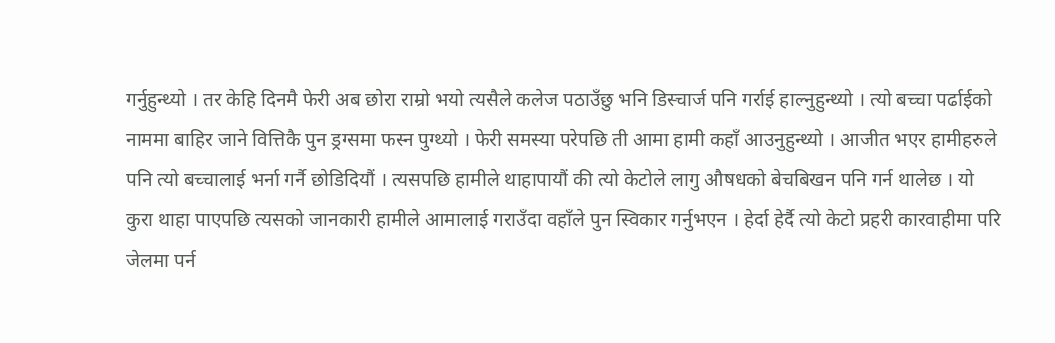गर्नुहुन्थ्यो । तर केहि दिनमै फेरी अब छोरा राम्रो भयो त्यसैले कलेज पठाउँछु भनि डिस्चार्ज पनि गर्राई हाल्नुहुन्थ्यो । त्यो बच्चा पर्ढाईको नाममा बाहिर जाने वित्तिकै पुन ड्रग्समा फस्न पुग्थ्यो । फेरी समस्या परेपछि ती आमा हामी कहाँ आउनुहुन्थ्यो । आजीत भएर हामीहरुले पनि त्यो बच्चालाई भर्ना गर्नै छोडिदियौं । त्यसपछि हामीले थाहापायौं की त्यो केटोले लागु औषधको बेचबिखन पनि गर्न थालेछ । यो कुरा थाहा पाएपछि त्यसको जानकारी हामीले आमालाई गराउँदा वहाँले पुन स्विकार गर्नुभएन । हेर्दा हेर्दै त्यो केटो प्रहरी कारवाहीमा परि जेलमा पर्न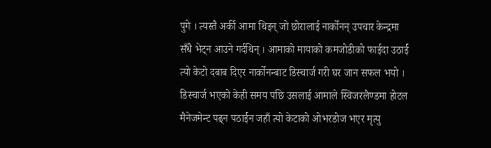पुगे । त्यस्तै अर्की आमा थिइन् जो छोरालाई नार्कोनन् उपचार केन्द्रमा सँधै भेट्न आउने गर्दथिन् । आमाको मायाको कमजोडीको फाईदा उठार्ई त्यो केटो दबाब दिएर नार्कोनन्बाट डिस्चार्ज गरी घर जान सफल भयो । डिस्चार्ज भएको केही समय पछि उसलाई आमाले स्विजरलैण्डमा होटल मैनेजमेन्ट पढ्न पठार्ईन जहाँ त्यो केटाको ओभरडोज भएर मृत्यु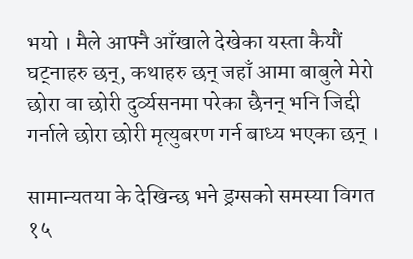भयो । मैले आफ्नै आँखाले देखेका यस्ता कैयौं घट्नाहरु छन्, कथाहरु छन् जहाँ आमा बाबुले मेरो छोरा वा छोरी दुर्व्यसनमा परेका छैनन् भनि जिद्दी गर्नाले छोरा छोरी मृत्युबरण गर्न बाध्य भएका छन् ।

सामान्यतया के देखिन्छ भने ड्रग्सको समस्या विगत १५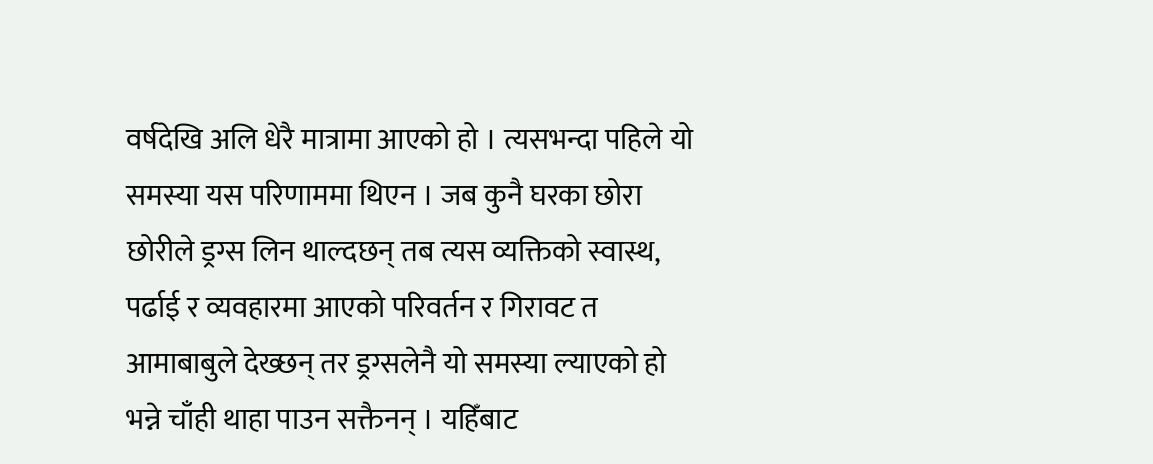वर्षदेखि अलि धेरै मात्रामा आएको हो । त्यसभन्दा पहिले यो समस्या यस परिणाममा थिएन । जब कुनै घरका छोरा छोरीले ड्रग्स लिन थाल्दछन् तब त्यस व्यक्तिको स्वास्थ, पर्ढाई र व्यवहारमा आएको परिवर्तन र गिरावट त आमाबाबुले देख्छन् तर ड्रग्सलेनै यो समस्या ल्याएको हो भन्ने चाँही थाहा पाउन सक्तैनन् । यहिँबाट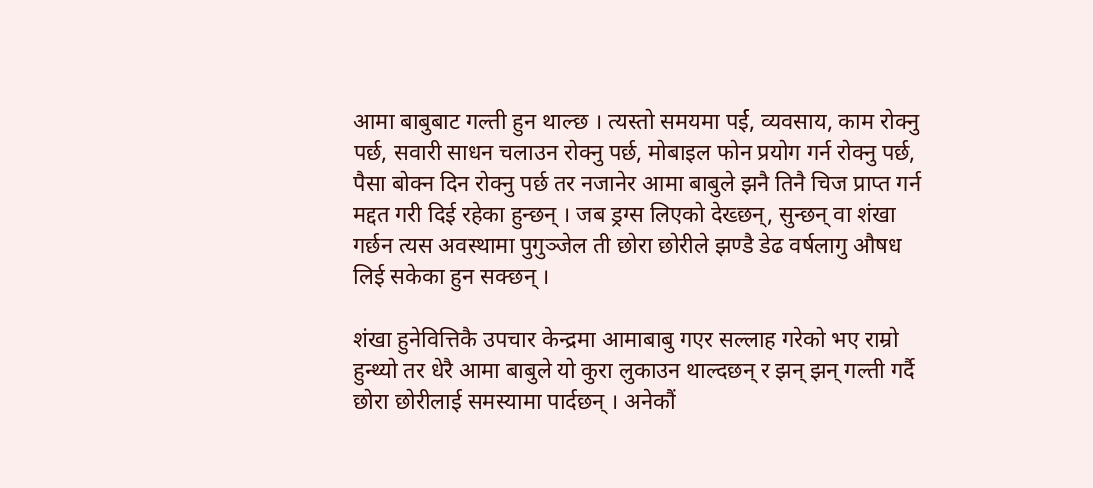आमा बाबुबाट गल्ती हुन थाल्छ । त्यस्तो समयमा पर्ई, व्यवसाय, काम रोक्नु पर्छ, सवारी साधन चलाउन रोक्नु पर्छ, मोबाइल फोन प्रयोग गर्न रोक्नु पर्छ, पैसा बोक्न दिन रोक्नु पर्छ तर नजानेर आमा बाबुले झनै तिनै चिज प्राप्त गर्न मद्दत गरी दिई रहेका हुन्छन् । जब ड्रग्स लिएको देख्छन्, सुन्छन् वा शंखा गर्छन त्यस अवस्थामा पुगुञ्जेल ती छोरा छोरीले झण्डै डेढ वर्षलागु औषध लिई सकेका हुन सक्छन् ।

शंखा हुनेवित्तिकै उपचार केन्द्रमा आमाबाबु गएर सल्लाह गरेको भए राम्रो हुन्थ्यो तर धेरै आमा बाबुले यो कुरा लुकाउन थाल्दछन् र झन् झन् गल्ती गर्दै छोरा छोरीलाई समस्यामा पार्दछन् । अनेकौं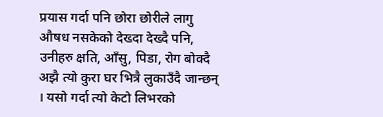प्रयास गर्दा पनि छोरा छोरीले लागु औषध नसकेको देख्दा देख्दै पनि, उनीहरु क्षति, आँसु, पिडा, रोग बोक्दै अझै त्यो कुरा घर भित्रै लुकाउँदै जान्छन् । यसो गर्दा त्यो केटो लिभरको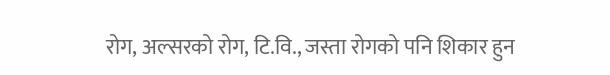रोग, अल्सरको रोग, टि.वि., जस्ता रोगको पनि शिकार हुन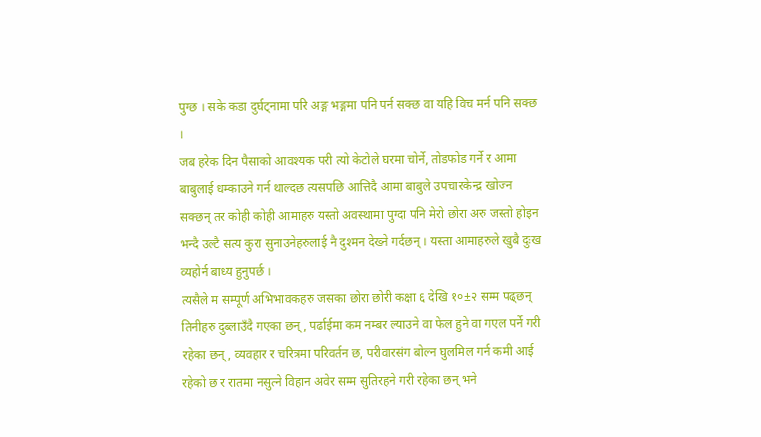पुग्छ । सके कडा दुर्घट्नामा परि अङ्ग भङ्गमा पनि पर्न सक्छ वा यहि विच मर्न पनि सक्छ ।
जब हरेक दिन पैसाको आवश्यक परी त्यो केटोले घरमा चोर्ने, तोडफोड गर्ने र आमा बाबुलाई धम्काउने गर्न थाल्दछ त्यसपछि आत्तिदै आमा बाबुले उपचारकेन्द्र खोज्न सक्छन् तर कोही कोही आमाहरु यस्तो अवस्थामा पुग्दा पनि मेरो छोरा अरु जस्तो होइन भन्दै उल्टै सत्य कुरा सुनाउनेहरुलाई नै दुश्मन देख्ने गर्दछन् । यस्ता आमाहरुले खुबै दुःख व्यहोर्न बाध्य हुनुपर्छ ।
त्यसैले म सम्पूर्ण अभिभावकहरु जसका छोरा छोरी कक्षा ६ देखि १०±२ सम्म पढ्छन् तिनीहरु दुब्लाउँदै गएका छन्, पर्ढाईमा कम नम्बर ल्याउने वा फेल हुने वा गएल पर्ने गरी रहेका छन्, व्यवहार र चरित्रमा परिवर्तन छ, परीवारसंग बोल्न घुलमिल गर्न कमी आई रहेको छ र रातमा नसुत्ने विहान अवेर सम्म सुतिरहने गरी रहेका छन् भने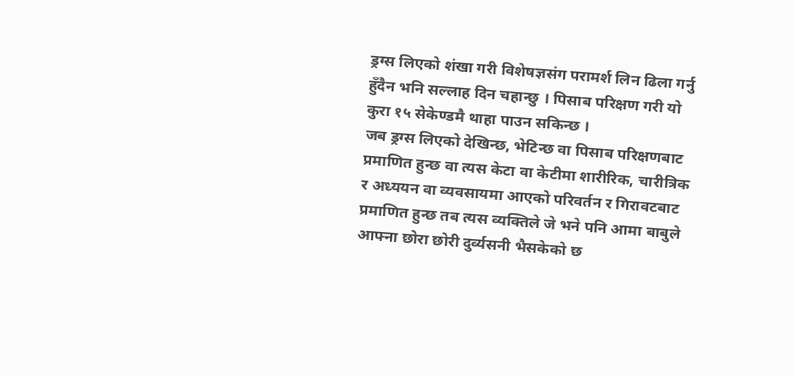ड्रग्स लिएको शंखा गरी विशेषज्ञसंग परामर्श लिन ढिला गर्नु हुँदैन भनि सल्लाह दिन चहान्छु । पिसाब परिक्षण गरी यो कुरा १५ सेकेण्डमै थाहा पाउन सकिन्छ ।
जब ड्रग्स लिएको देखिन्छ, भेटिन्छ वा पिसाब परिक्षणबाट प्रमाणित हुन्छ वा त्यस केटा वा केटीमा शारीरिक, चारीत्रिक र अध्ययन वा व्यवसायमा आएको परिवर्तन र गिरावटबाट प्रमाणित हुन्छ तब त्यस व्यक्तिले जे भने पनि आमा बाबुले आफ्ना छोरा छोरी दुर्व्यसनी भैसकेको छ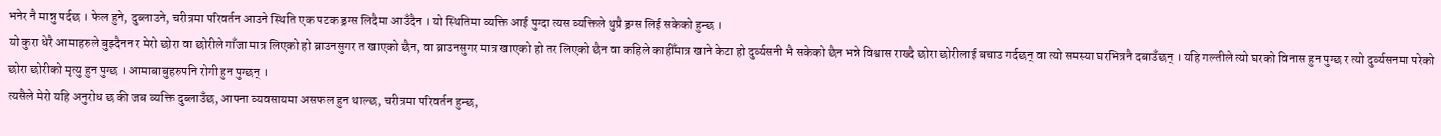भनेर नै मान्नु पर्दछ । फेल हुने, दुब्लाउने, चरीत्रमा परिवर्तन आउने स्थिति एक पटक ड्रग्स लिदैमा आउँदैन । यो स्थितिमा व्यक्ति आई पुग्दा त्यस व्यक्तिले थुप्रै ड्रग्स लिई सकेको हुन्छ ।
यो कुरा धेरै आमाहरुले बुझ्दैनन र मेरो छोरा वा छोरीले गाँजा मात्र लिएको हो ब्राउनसुगर त खाएको छैन, वा ब्राउनसुगर मात्र खाएको हो तर लिएको छैन वा कहिले काहीँमात्र खाने केटा हो दुर्व्यसनी भै सकेको छैन भन्ने विश्वास राख्दै छोरा छोरीलाई बचाउ गर्दछन् वा त्यो समस्या घरभित्रनै दबाउँछन् । यहि गल्तीले त्यो घरको विनास हुन पुग्छ र त्यो दुर्व्यसनमा परेको छोरा छोरीको मृत्यु हुन पुग्छ । आमाबाबुहरुपनि रोगी हुन पुग्छन् ।
त्यसैले मेरो यहि अनुरोध छ की जब व्यक्ति दुब्लाउँछ, आफ्ना व्यवसायमा असफल हुन थाल्छ, चरीत्रमा परिवर्तन हुन्छ,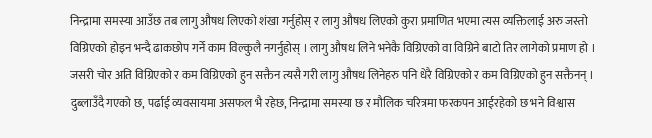निन्द्रामा समस्या आउँछ तब लागु औषध लिएको शंखा गर्नुहोस् र लागु औषध लिएको कुरा प्रमाणित भएमा त्यस व्यक्तिलाई अरु जस्तो विग्रिएको होइन भन्दै ढाकछोप गर्ने काम विल्कुलै नगर्नुहोस् । लागु औषध लिने भनेकै विग्रिएको वा विग्रिने बाटो तिर लागेको प्रमाण हो । जसरी चोर अति विग्रिएको र कम विग्रिएको हुन सक्तैन त्यसै गरी लागु औषध लिनेहरु पनि धेरै विग्रिएको र कम विग्रिएको हुन सक्तैनन् । दुब्लाउँदै गएको छ, पर्ढाई व्यवसायमा असफल भै रहेछ, निन्द्रामा समस्या छ र मौलिक चरित्रमा फरकपन आईरहेको छ भने विश्वास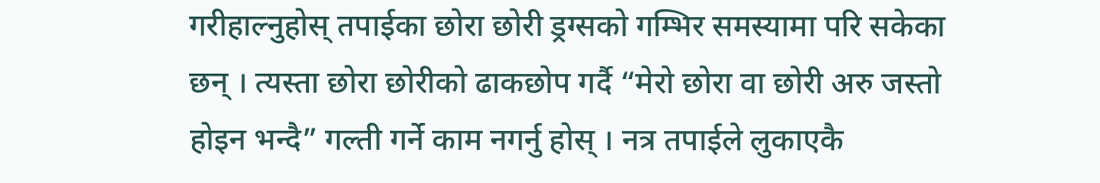गरीहाल्नुहोस् तपाईका छोरा छोरी ड्रग्सको गम्भिर समस्यामा परि सकेका छन् । त्यस्ता छोरा छोरीको ढाकछोप गर्दै “मेरो छोरा वा छोरी अरु जस्तो होइन भन्दै” गल्ती गर्ने काम नगर्नु होस् । नत्र तपाईले लुकाएकै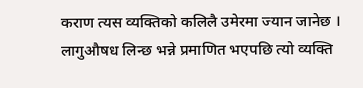कराण त्यस व्यक्तिको कलिलै उमेरमा ज्यान जानेछ । लागुऔषध लिन्छ भन्ने प्रमाणित भएपछि त्यो व्यक्ति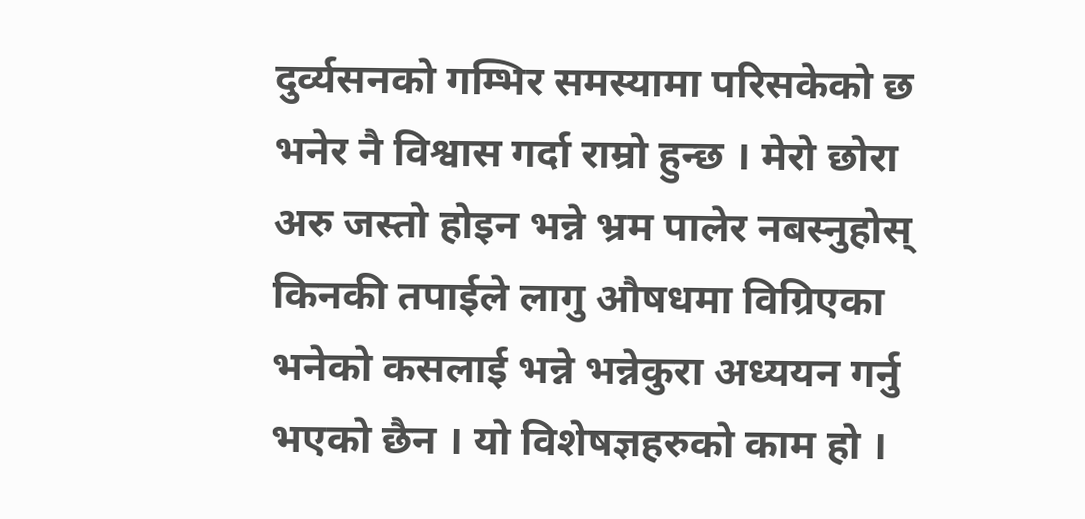दुर्व्यसनको गम्भिर समस्यामा परिसकेको छ भनेर नै विश्वास गर्दा राम्रो हुन्छ । मेरो छोरा अरु जस्तो होइन भन्ने भ्रम पालेर नबस्नुहोस् किनकी तपाईले लागु औषधमा विग्रिएका भनेको कसलाई भन्ने भन्नेकुरा अध्ययन गर्नु भएको छैन । यो विशेषज्ञहरुको काम हो ।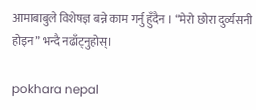आमाबाबुले विशेषज्ञ बन्ने काम गर्नु हुँदैन । “मेरो छोरा दुर्व्यसनी होइन” भन्दै नढाँट्नुहोस्।

pokhara nepal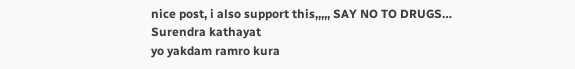nice post, i also support this,,,,, SAY NO TO DRUGS…
Surendra kathayat
yo yakdam ramro kura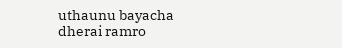uthaunu bayacha dherai ramro